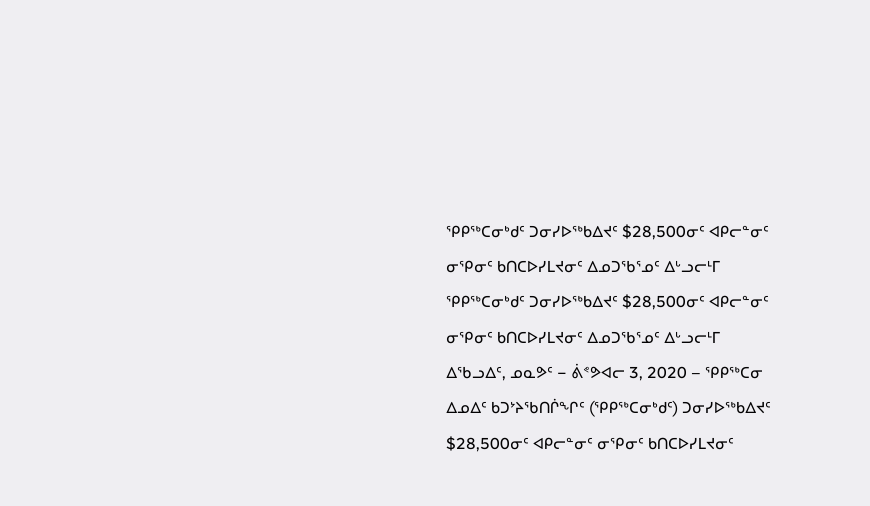ᕿᑭᖅᑕᓂᒃᑯᑦ ᑐᓂᓯᐅᖅᑲᐃᔪᑦ $28,500ᓂᑦ ᐊᑭᓕᓐᓂᑦ ᓂᕿᓂᑦ ᑲᑎᑕᐅᓯᒪᔪᓂᑦ ᐃᓄᑐᖃᕐᓄᑦ ᐃᒡᓗᓕᒻᒥ
ᕿᑭᖅᑕᓂᒃᑯᑦ ᑐᓂᓯᐅᖅᑲᐃᔪᑦ $28,500ᓂᑦ ᐊᑭᓕᓐᓂᑦ ᓂᕿᓂᑦ ᑲᑎᑕᐅᓯᒪᔪᓂᑦ ᐃᓄᑐᖃᕐᓄᑦ ᐃᒡᓗᓕᒻᒥ
ᐃᖃᓗᐃᑦ, ᓄᓇᕗᑦ − ᕖᕝᕗᐊᓕ 3, 2020 – ᕿᑭᖅᑕᓂ ᐃᓄᐃᑦ ᑲᑐᔾᔨᖃᑎᒌᖏᑦ (ᕿᑭᖅᑕᓂᒃᑯᑦ) ᑐᓂᓯᐅᖅᑲᐃᔪᑦ $28,500ᓂᑦ ᐊᑭᓕᓐᓂᑦ ᓂᕿᓂᑦ ᑲᑎᑕᐅᓯᒪᔪᓂᑦ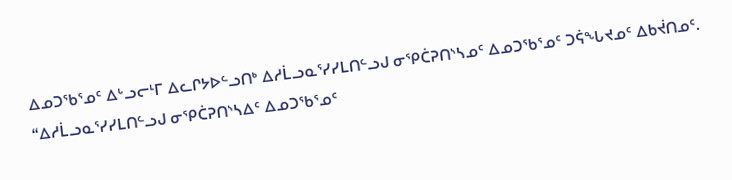ᐃᓄᑐᖃᕐᓄᑦ ᐃᒡᓗᓕᒻᒥ ᐃᓚᒋᔭᐅᓪᓗᑎᒃ ᐃᓱᒫᓗᓇᕐᓯᓯᒪᑎᓪᓗᒍ ᓂᕿᑖᕈᑎᔅᓴᓄᑦ ᐃᓄᑐᖃᕐᓄᑦ ᑐᕌᖓᔪᓄᑦ ᐃᑲᔫᑎᓄᑦ.
“ᐃᓱᒫᓗᓇᕐᓯᓯᒪᑎᓪᓗᒍ ᓂᕿᑖᕈᑎᔅᓴᐃᑦ ᐃᓄᑐᖃᕐᓄᑦ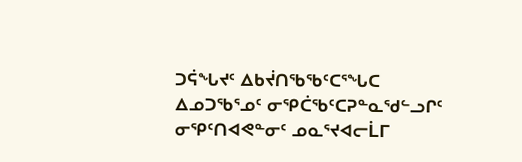ᑐᕌᖓᔪᑦ ᐃᑲᔫᑎᖃᖃᑦᑕᕐᖓᑕ ᐃᓄᑐᖃᕐᓄᑦ ᓂᕿᑖᖃᑦᑕᕈᓐᓇᖁᓪᓗᒋᑦ ᓂᕿᑦᑎᐊᕙᓐᓂᑦ ᓄᓇᕐᔪᐊᓕᒫᒥ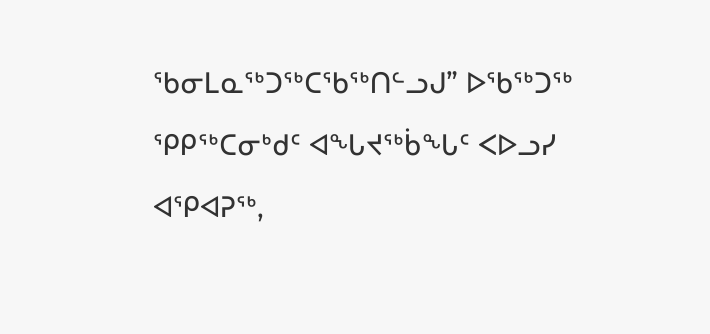ᖃᓂᒪᓇᖅᑐᖅᑕᖃᖅᑎᓪᓗᒍ” ᐅᖃᖅᑐᖅ ᕿᑭᖅᑕᓂᒃᑯᑦ ᐊᖓᔪᖅᑳᖓᑦ ᐸᐅᓗᓯ ᐊᕿᐊᕈᖅ,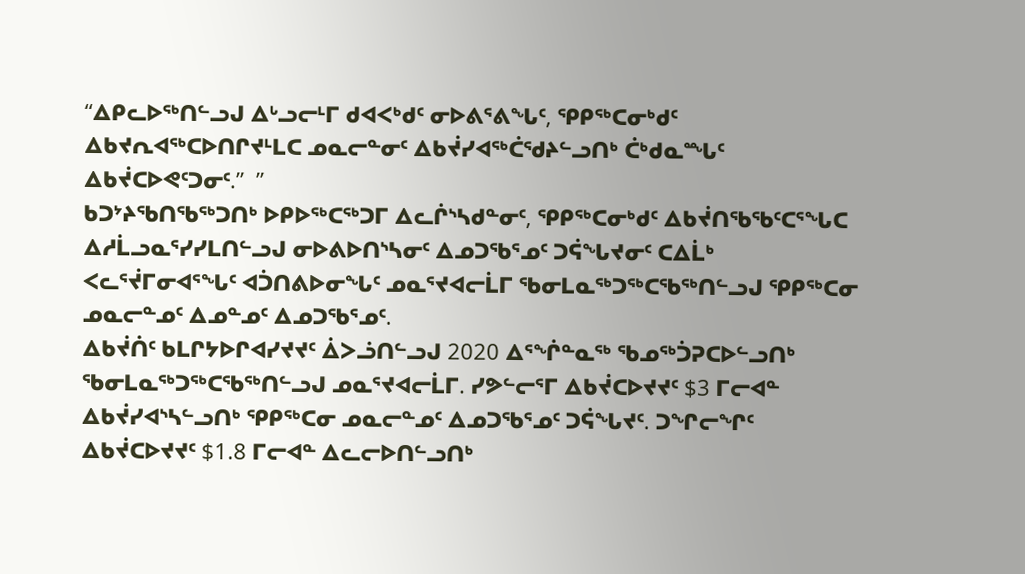“ᐃᑭᓚᐅᖅᑎᓪᓗᒍ ᐃᒡᓗᓕᒻᒥ ᑯᐊᐸᒃᑯᑦ ᓂᐅᕕᕐᕕᖓᑦ, ᕿᑭᖅᑕᓂᒃᑯᑦ ᐃᑲᔪᕆᐊᖅᑕᐅᑎᒋᔪᒻᒪᑕ ᓄᓇᓕᓐᓂᑦ ᐃᑲᔫᓯᐊᖅᑖᖁᔨᓪᓗᑎᒃ ᑖᒃᑯᓇᙵᑦ ᐃᑲᔫᑕᐅᕙᑦᑐᓂᑦ.”  ”
ᑲᑐᔾᔨᖃᑎᖃᖅᑐᑎᒃ ᐅᑭᐅᖅᑕᖅᑐᒥ ᐃᓚᒌᔅᓴᑯᓐᓂᑦ, ᕿᑭᖅᑕᓂᒃᑯᑦ ᐃᑲᔫᑎᖃᖃᑦᑕᕐᖓᑕ ᐃᓱᒫᓗᓇᕐᓯᓯᒪᑎᓪᓗᒍ ᓂᐅᕕᐅᑎᔅᓴᓂᑦ ᐃᓄᑐᖃᕐᓄᑦ ᑐᕌᖓᔪᓂᑦ ᑕᐃᒫᒃ ᐸᓚᕐᔫᒥᓂᐊᕐᖓᑦ ᐊᑑᑎᕕᐅᓂᖓᑦ ᓄᓇᕐᔪᐊᓕᒫᒥ ᖃᓂᒪᓇᖅᑐᖅᑕᖃᖅᑎᓪᓗᒍ ᕿᑭᖅᑕᓂ ᓄᓇᓕᓐᓄᑦ ᐃᓄᓐᓄᑦ ᐃᓄᑐᖃᕐᓄᑦ.
ᐃᑲᔫᑏᑦ ᑲᒪᒋᔭᐅᒋᐊᓯᔪᔪᑦ ᐄᐳᓘᑎᓪᓗᒍ 2020 ᐃᕐᖐᓐᓇᖅ ᖃᓄᖅᑑᕈᑕᐅᓪᓗᑎᒃ ᖃᓂᒪᓇᖅᑐᖅᑕᖃᖅᑎᓪᓗᒍ ᓄᓇᕐᔪᐊᓕᒫᒥ. ᓯᕗᓪᓕᕐᒥ ᐃᑲᔫᑕᐅᔪᔪᑦ $3 ᒥᓕᐊᓐ ᐃᑲᔫᓯᐊᔅᓴᓪᓗᑎᒃ ᕿᑭᖅᑕᓂ ᓄᓇᓕᓐᓄᑦ ᐃᓄᑐᖃᕐᓄᑦ ᑐᕌᖓᔪᑦ. ᑐᖏᓕᖏᑦ ᐃᑲᔫᑕᐅᔪᔪᑦ $1.8 ᒥᓕᐊᓐ ᐃᓚᓕᐅᑎᓪᓗᑎᒃ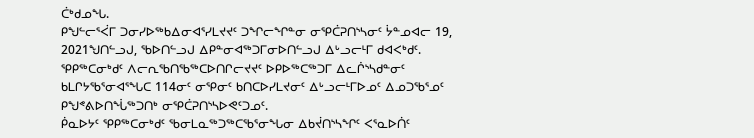ᑖᒃᑯᓄᖓ.
ᑭᖑᓪᓕᕐᐹᒥ ᑐᓂᓯᐅᖅᑲᐃᓂᐊᕐᓯᒪᔪᔪᑦ ᑐᖏᓕᖏᓐᓂ ᓂᕿᑖᕈᑎᔅᓴᓂᑦ ᔮᓐᓄᐊᓕ 19, 2021ᖑᑎᓪᓗᒍ, ᖃᐅᑎᓪᓗᒍ ᐃᑭᓐᓂᐊᖅᑐᒥᓂᐅᑎᓪᓗᒍ ᐃᒡᓗᓕᒻᒥ ᑯᐊᐸᒃᑯᑦ. ᕿᑭᖅᑕᓂᒃᑯᑦ ᐱᓕᕆᖃᑎᖃᖅᑕᐅᑎᒋᓕᔪᔪᑦ ᐅᑭᐅᖅᑕᖅᑐᒥ ᐃᓚᒌᔅᓴᑯᓐᓂᑦ ᑲᒪᒋᔭᖃᕐᓂᐊᕐᖓᑕ 114ᓂᑦ ᓂᕿᓂᑦ ᑲᑎᑕᐅᓯᒪᔪᓂᑦ ᐃᒡᓗᓕᒻᒥᐅᓄᑦ ᐃᓄᑐᖃᕐᓄᑦ ᑭᖑᕝᕕᐅᑎᖔᖅᑐᑎᒃ ᓂᕿᑖᕈᑎᔅᓴᐅᕙᑦᑐᓄᑦ.
ᑮᓇᐅᔭᑦ ᕿᑭᖅᑕᓂᒃᑯᑦ ᖃᓂᒪᓇᖅᑐᖅᑕᖃᕐᓂᖓᓂ ᐃᑲᔫᑎᔅᓴᖏᑦ ᐸᕐᓇᐅᑏᑦ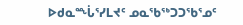ᐅᑯᓇᙶᕐᓯᒪᔪᑦ ᓄᓇᖃᖅᑐᑐᖃᕐᓄᑦ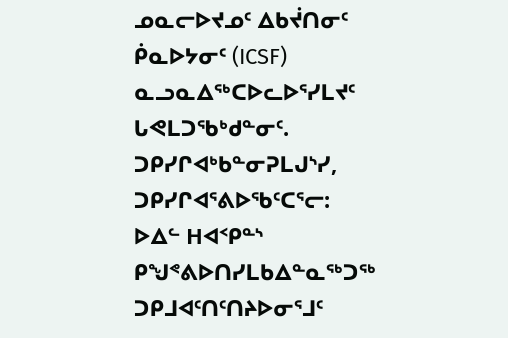ᓄᓇᓕᐅᔪᓄᑦ ᐃᑲᔫᑎᓂᑦ ᑮᓇᐅᔭᓂᑦ (ICSF) ᓇᓗᓇᐃᖅᑕᐅᓚᐅᕐᓯᒪᔪᑦ ᒐᕙᒪᑐᖃᒃᑯᓐᓂᑦ.
ᑐᑭᓯᒋᐊᒃᑲᓐᓂᕈᒪᒍᔅᓯ, ᑐᑭᓯᒋᐊᕐᕕᐅᖃᑦᑕᕐᓕ:
ᐅᐃᓪ Hᐊᑉᑭᓐᔅ
ᑭᖑᕝᕕᐅᑎᓯᒪᑲᐃᓐᓇᖅᑐᖅ ᑐᑭᒧᐊᑦᑎᑦᑎᔨᐅᓂᕐᒧᑦ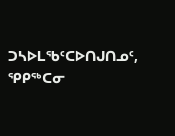ᑐᓴᐅᒪᖃᑦᑕᐅᑎᒍᑎᓄᑦ,
ᕿᑭᖅᑕᓂ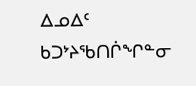ᐃᓄᐃᑦ ᑲᑐᔾᔨᖃᑎᒌᖏᓐᓂ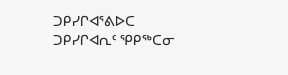ᑐᑭᓯᒋᐊᕐᕕᐅᑕ
ᑐᑭᓯᒋᐊᕆᑦ ᕿᑭᖅᑕᓂ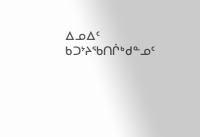ᐃᓄᐃᑦ ᑲᑐᔾᔨᖃᑎᒌᒃᑯᓐᓄᑦ